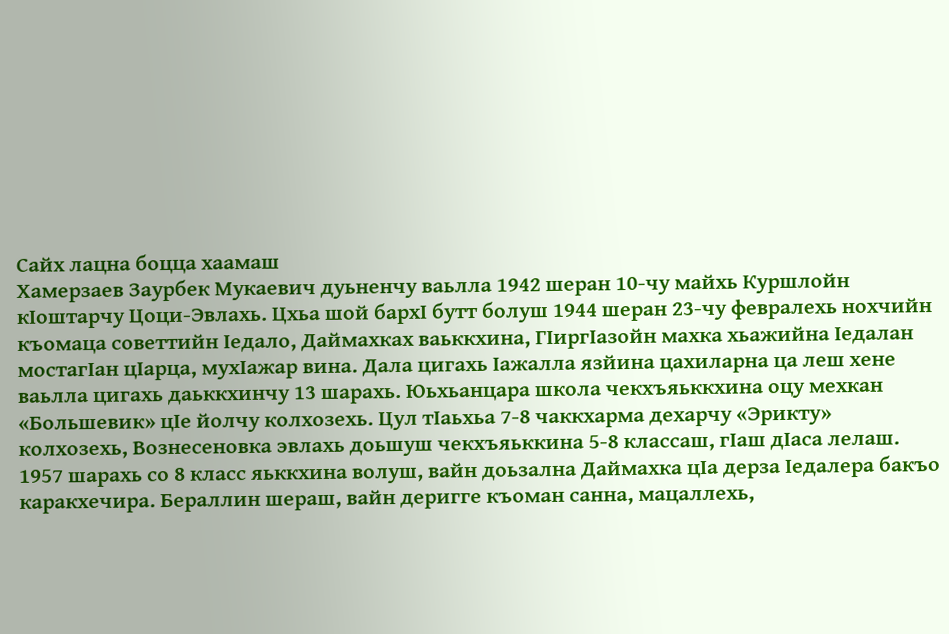Сайх лацна боцца хаамаш
Хамерзаев Заурбек Мукаевич дуьненчу ваьлла 1942 шеран 10-чу майхь Куршлойн кIоштарчу Цоци-Эвлахь. Цхьа шой бархI бутт болуш 1944 шеран 23-чу февралехь нохчийн къомаца советтийн Iедало, Даймахках ваьккхина, ГIиргIазойн махка хьажийна Iедалан мостагIан цIарца, мухIажар вина. Дала цигахь Iажалла язйина цахиларна ца леш хене ваьлла цигахь даьккхинчу 13 шарахь. Юьхьанцара школа чекхъяьккхина оцу мехкан «Большевик» цIе йолчу колхозехь. Цул тIаьхьа 7-8 чаккхарма дехарчу «Эрикту» колхозехь, Вознесеновка эвлахь доьшуш чекхъяьккина 5-8 классаш, гIаш дIаса лелаш. 1957 шарахь со 8 класс яьккхина волуш, вайн доьзална Даймахка цIа дерза Iедалера бакъо каракхечира. Бераллин шераш, вайн деригге къоман санна, мацаллехь,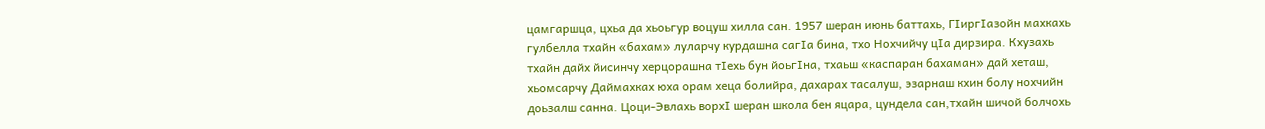цамгаршца, цхьа да хьоьгур воцуш хилла сан. 1957 шеран июнь баттахь, ГIиргIазойн махкахь гулбелла тхайн «бахам» луларчу курдашна сагIа бина, тхо Нохчийчу цIа дирзира. Кхузахь тхайн дайх йисинчу херцорашна тIехь бун йоьгIна, тхаьш «каспаран бахаман» дай хеташ, хьомсарчу Даймахках юха орам хеца болийра, дахарах тасалуш, эзарнаш кхин болу нохчийн доьзалш санна. Цоци-Эвлахь ворхI шеран школа бен яцара, цундела сан,тхайн шичой болчохь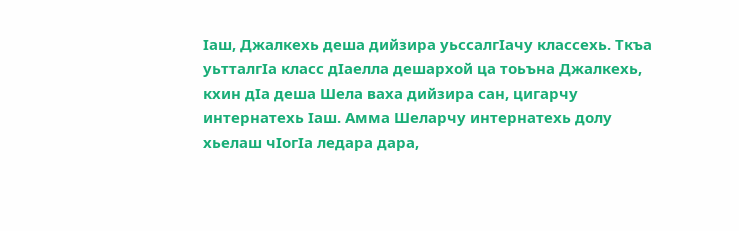Iаш, Джалкехь деша дийзира уьссалгIачу классехь. Ткъа уьтталгIа класс дIаелла дешархой ца тоьъна Джалкехь, кхин дIа деша Шела ваха дийзира сан, цигарчу интернатехь Iаш. Амма Шеларчу интернатехь долу хьелаш чIогIа ледара дара,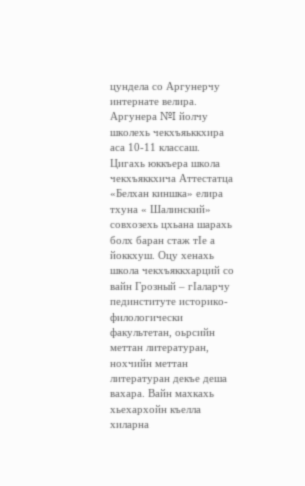цундела со Аргунерчу интернате велира. Аргунера №I йолчу школехь чекхъяьккхира аса 10-11 классаш. Цигахь юккъера школа чекхъяккхича Аттестатца «Белхан киншка» елира тхуна « Шалинский» совхозехь цхьана шарахь болх баран стаж тIе а йоккхуш. Оцу хенахь школа чекхъяккхарций со вайн Грозный – гIаларчу пединституте историко-филологически факультетан, оьрсийн меттан литературан, нохчийн меттан литературан декъе деша вахара. Вайн махкахь хьехархойн къелла хиларна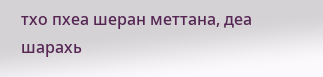тхо пхеа шеран меттана, деа шарахь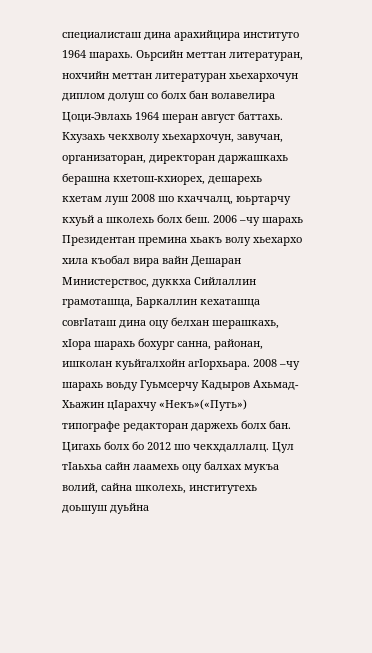специалисташ дина арахийцира институто 1964 шарахь. Оьрсийн меттан литературан, нохчийн меттан литературан хьехархочун диплом долуш со болх бан волавелира Цоци-Эвлахь 1964 шеран август баттахь. Кхузахь чекхволу хьехархочун, завучан, организаторан, директоран даржашкахь берашна кхетош-кхиорех, дешарехь кхетам луш 2008 шо кхаччалц, юьртарчу кхуьй а школехь болх беш. 2006 –чу шарахь Президентан премина хьакъ волу хьехархо хила къобал вира вайн Дешаран Министерствос, дуккха Сийлаллин грамоташца, Баркаллин кехаташца совгIаташ дина оцу белхан шерашкахь, хIора шарахь бохург санна, районан, ишколан куьйгалхойн агIорхьара. 2008 –чу шарахь воьду Гуьмсерчу Кадыров Ахьмад-Хьажин цIарахчу «Некъ»(«Путь») типографе редакторан даржехь болх бан. Цигахь болх бо 2012 шо чекхдаллалц. Цул тIаьхьа сайн лаамехь оцу балхах мукъа волий, сайна школехь, институтехь доьшуш дуьйна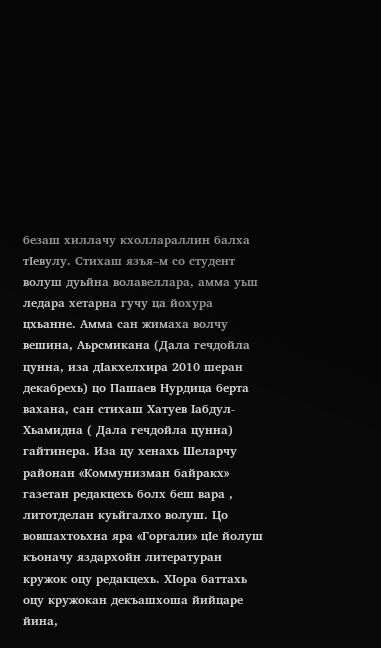безаш хиллачу кхоллараллин балха тIевулу. Стихаш язъя–м со студент волуш дуьйна волавеллара, амма уьш ледара хетарна гучу ца йохура цхьанне. Амма сан жимаха волчу вешина, Аьрсмикана (Дала гечдойла цунна, иза дIакхелхира 2010 шеран декабрехь) цо Пашаев Нурдица берта вахана, сан стихаш Хатуев Iабдул-Хьамидна ( Дала гечдойла цунна) гайтинера. Иза цу хенахь Шеларчу районан «Коммунизман байракх» газетан редакцехь болх беш вара , литотделан куьйгалхо волуш. Цо вовшахтоьхна яра «Горгали» цIе йолуш къоначу яздархойн литературан кружок оцу редакцехь. ХIора баттахь оцу кружокан декъашхоша йийцаре йина,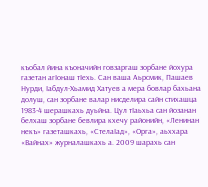къобал йина къоначийн говзаргаш зорбане йохура газетан агIонаш тIехь. Сан ваша Аьрсмик, Пашаев Нурди, Iабдул-Хьамид Хатуев а мера бовлар бахьана долуш, сан зорбане валар нисделира сайн стихашца 1983-4 шерашкахь дуьйна. Цул тIаьхьа сан йозанан белхаш зорбане бевлира кхечу районийн, «Ленинан некъ» газеташкахь, «СтелаIад», «Орга», аьххара «Вайнах» журналашкахь а. 2009 шарахь сан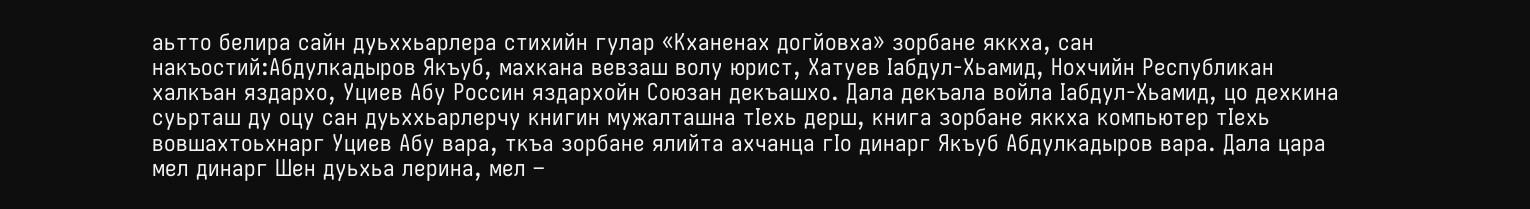аьтто белира сайн дуьххьарлера стихийн гулар «Кханенах догйовха» зорбане яккха, сан накъостий:Абдулкадыров Якъуб, махкана вевзаш волу юрист, Хатуев Iабдул-Хьамид, Нохчийн Республикан халкъан яздархо, Уциев Абу Россин яздархойн Союзан декъашхо. Дала декъала войла Iабдул-Хьамид, цо дехкина суьрташ ду оцу сан дуьххьарлерчу книгин мужалташна тIехь дерш, книга зорбане яккха компьютер тIехь вовшахтоьхнарг Уциев Абу вара, ткъа зорбане ялийта ахчанца гIо динарг Якъуб Абдулкадыров вара. Дала цара мел динарг Шен дуьхьа лерина, мел –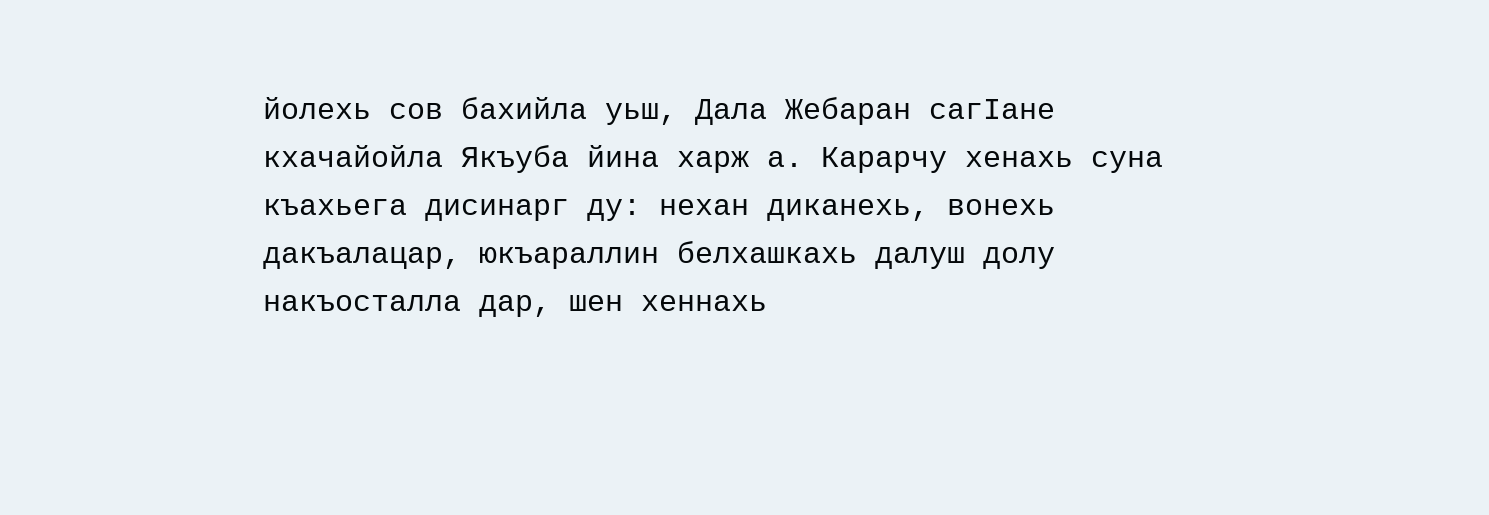йолехь сов бахийла уьш, Дала Жебаран сагIане кхачайойла Якъуба йина харж а. Карарчу хенахь суна къахьега дисинарг ду: нехан диканехь, вонехь дакъалацар, юкъараллин белхашкахь далуш долу накъосталла дар, шен хеннахь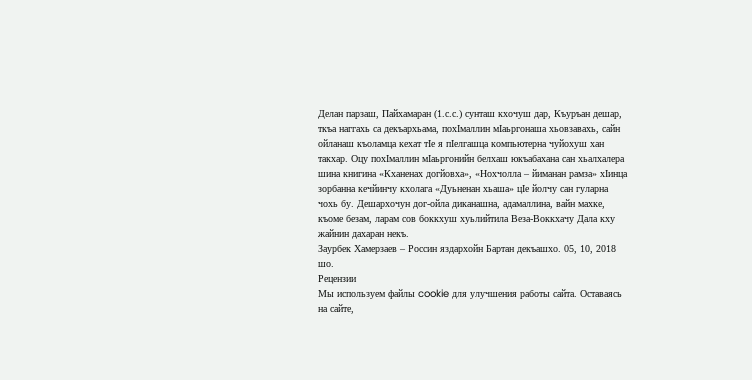Делан парзаш, Пайхамаран (1.с.с.) сунташ кхочуш дар, Къуръан дешар, ткъа наггахь са декъархьама, похIмаллин мIаьргонаша хьовзавахь, сайн ойланаш къоламца кехат тIе я пIелгашца компьютерна чуйохуш хан такхар. Оцу похIмаллин мIаьргонийн белхаш юкъабахана сан хьалхалера шина книгина «Кханенах догйовха», «Нохчолла – йиманан рамза» хIинца зорбанна кечйинчу кхолага «Дуьненан хьаша» цIе йолчу сан гуларна чохь бу. Дешархочун дог-ойла диканашна, адамаллина, вайн махке, къоме безам, ларам сов боккхуш хуьлийтила Веза-Воккхачу Дала кху жайнин дахаран некъ.
Заурбек Хамерзаев – Россин яздархойн Бартан декъашхо. 05, 10, 2018 шо.
Рецензии
Мы используем файлы cookie для улучшения работы сайта. Оставаясь на сайте,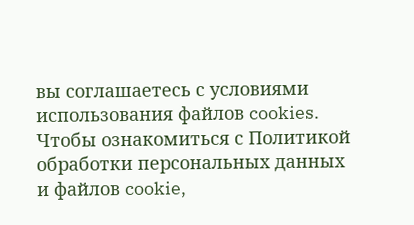вы соглашаетесь с условиями использования файлов cookies. Чтобы ознакомиться с Политикой обработки персональных данных и файлов cookie,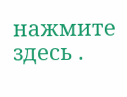нажмите здесь .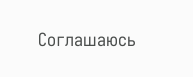Соглашаюсь